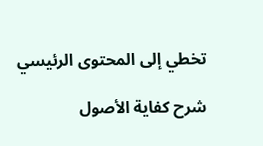تخطي إلى المحتوى الرئيسي

شرح كفاية الأصول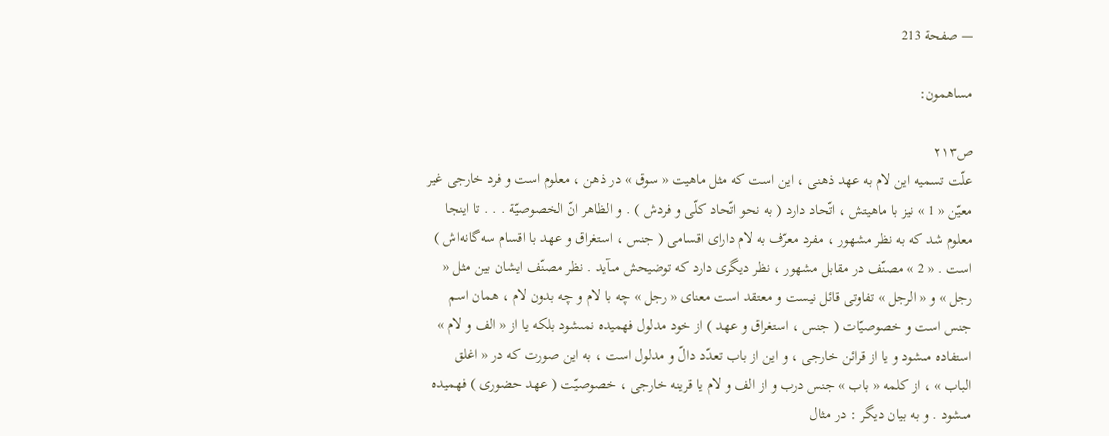— صفحة 213

مساهمون:

ص٢١٣
علّت تسميه اين لام به عهد ذهنى ، اين است كه مثل ماهيت « سوق » در ذهن ، معلوم است و فرد خارجى غير معيّن « 1 » نيز با ماهيتش ، اتّحاد دارد ( به نحو اتّحاد كلّى و فردش ) . و الظاهر انّ الخصوصيّة . . . تا اينجا معلوم شد كه به نظر مشهور ، مفرد معرّف به لام داراى اقسامى ( جنس ، استغراق و عهد با اقسام سه‌گانه‌اش ) است . « 2 » مصنّف در مقابل مشهور ، نظر ديگرى دارد كه توضيحش مىآيد . نظر مصنّف ايشان بين مثل « رجل » و « الرجل » تفاوتى قائل نيست و معتقد است معناى « رجل » چه با لام و چه بدون لام ، همان اسم جنس است و خصوصيّات ( جنس ، استغراق و عهد ) از خود مدلول فهميده نمىشود بلكه يا از « الف و لام » استفاده مىشود و يا از قرائن خارجى ، و اين از باب تعدّد دالّ و مدلول است ، به اين صورت كه در « اغلق الباب » ، از كلمه « باب » جنس درب و از الف و لام يا قرينه خارجى ، خصوصيّت ( عهد حضورى ) فهميده مىشود . و به بيان ديگر : در مثال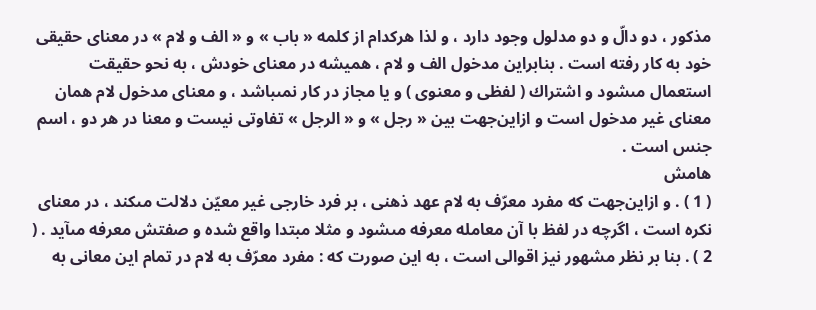مذكور ، دو دالّ و دو مدلول وجود دارد ، و لذا هركدام از كلمه « باب » و « الف و لام » در معناى حقيقى خود به كار رفته است . بنابراين مدخول الف و لام ، هميشه در معناى خودش ، به نحو حقيقت استعمال مىشود و اشتراك ( لفظى و معنوى ) و يا مجاز در كار نمىباشد ، و معناى مدخول لام همان معناى غير مدخول است و ازاين‌جهت بين « رجل » و « الرجل » تفاوتى نيست و معنا در هر دو ، اسم جنس است .
هامش
( 1 ) . و ازاين‌جهت كه مفرد معرّف به لام عهد ذهنى ، بر فرد خارجى غير معيّن دلالت مىكند ، در معناى نكره است ، اگرچه در لفظ با آن معامله معرفه مىشود و مثلا مبتدا واقع شده و صفتش معرفه مىآيد . ( 2 ) . بنا بر نظر مشهور نيز اقوالى است ، به اين صورت كه : مفرد معرّف به لام در تمام اين معانى به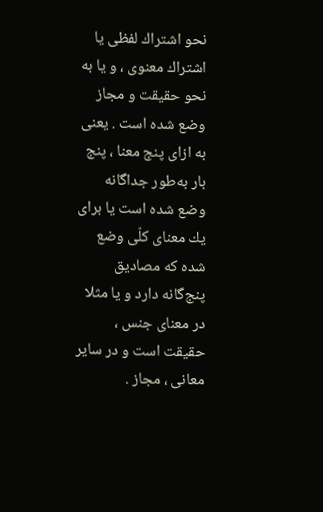نحو اشتراك لفظى يا اشتراك معنوى ، و يا به نحو حقيقت و مجاز وضع شده است . يعنى به ازاى پنج معنا ، پنج بار به‌طور جداگانه وضع شده است يا براى يك معناى كلّى وضع شده كه مصاديق پنج‌گانه دارد و يا مثلا در معناى جنس ، حقيقت است و در ساير معانى ، مجاز .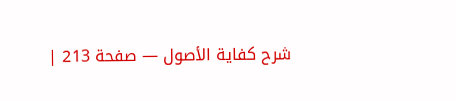شرح كفاية الأصول — صفحة 213 |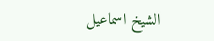الشيخ اسماعيل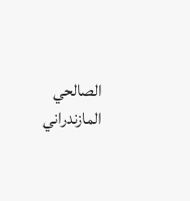الصالحي المازندراني